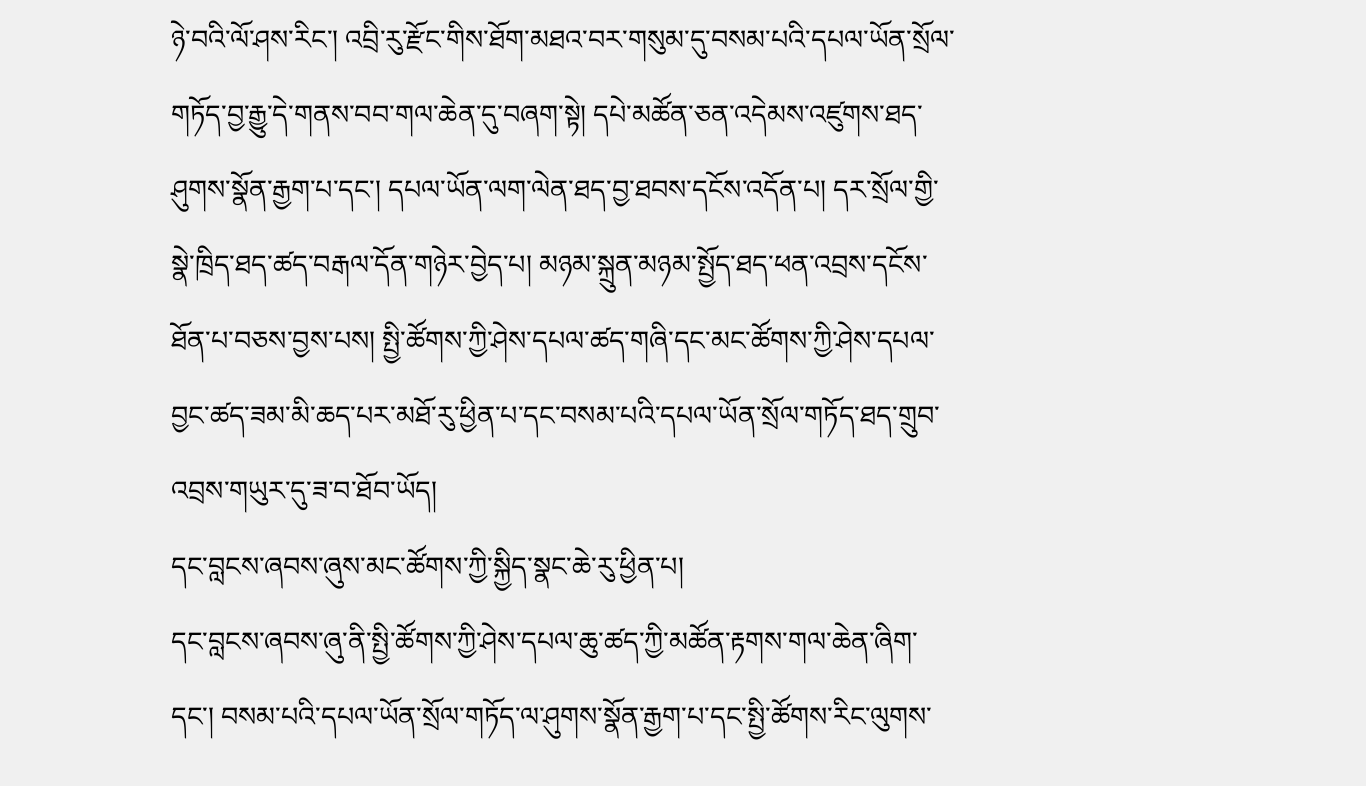ཉེ་བའི་ལོ་ཤས་རིང་། འབྲི་རུ་རྫོང་གིས་ཐོག་མཐའ་བར་གསུམ་དུ་བསམ་པའི་དཔལ་ཡོན་སྲོལ་གཏོད་བྱ་རྒྱུ་དེ་གནས་བབ་གལ་ཆེན་དུ་བཞག་སྟེ། དཔེ་མཚོན་ཅན་འདེམས་འཛུགས་ཐད་ཤུགས་སྣོན་རྒྱག་པ་དང་། དཔལ་ཡོན་ལག་ལེན་ཐད་བྱ་ཐབས་དངོས་འདོན་པ། དར་སྲོལ་གྱི་སྣེ་ཁྲིད་ཐད་ཚད་བརྒལ་དོན་གཉེར་བྱེད་པ། མཉམ་སྐྲུན་མཉམ་སྤྱོད་ཐད་ཕན་འབྲས་དངོས་ཐོན་པ་བཅས་བྱས་པས། སྤྱི་ཚོགས་ཀྱི་ཤེས་དཔལ་ཚད་གཞི་དང་མང་ཚོགས་ཀྱི་ཤེས་དཔལ་བྱང་ཚད་ཟམ་མི་ཆད་པར་མཐོ་རུ་ཕྱིན་པ་དང་བསམ་པའི་དཔལ་ཡོན་སྲོལ་གཏོད་ཐད་གྲུབ་འབྲས་གཡུར་དུ་ཟ་བ་ཐོབ་ཡོད།
དང་བླངས་ཞབས་ཞུས་མང་ཚོགས་ཀྱི་སྐྱིད་སྣང་ཆེ་རུ་ཕྱིན་པ།
དང་བླངས་ཞབས་ཞུ་ནི་སྤྱི་ཚོགས་ཀྱི་ཤེས་དཔལ་ཆུ་ཚད་ཀྱི་མཚོན་རྟགས་གལ་ཆེན་ཞིག་དང་། བསམ་པའི་དཔལ་ཡོན་སྲོལ་གཏོད་ལ་ཤུགས་སྣོན་རྒྱག་པ་དང་སྤྱི་ཚོགས་རིང་ལུགས་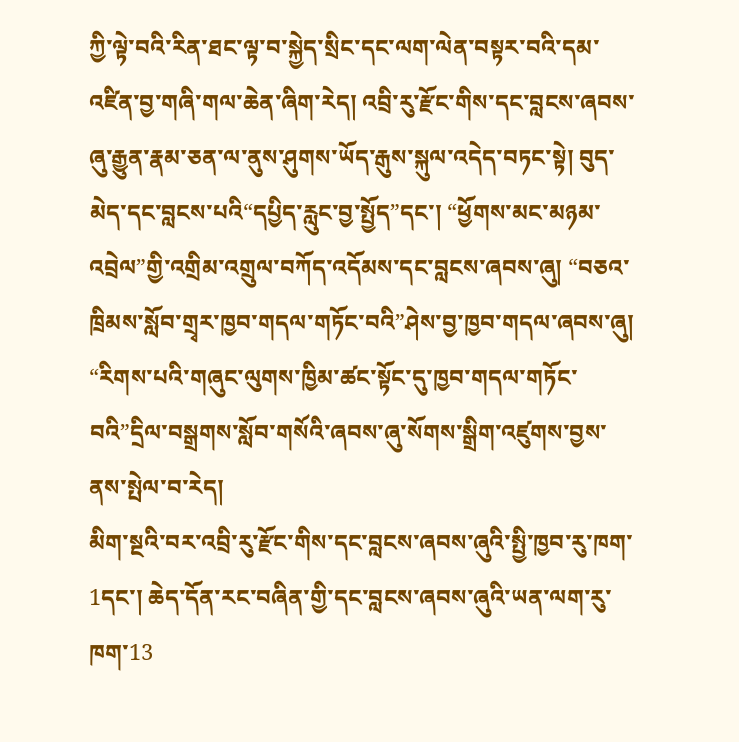ཀྱི་ལྟེ་བའི་རིན་ཐང་ལྟ་བ་སྐྱེད་སྲིང་དང་ལག་ལེན་བསྟར་བའི་དམ་འཛིན་བྱ་གཞི་གལ་ཆེན་ཞིག་རེད། འབྲི་རུ་རྫོང་གིས་དང་བླངས་ཞབས་ཞུ་རྒྱུན་རྣམ་ཅན་ལ་ནུས་ཤུགས་ཡོད་རྒུས་སྐུལ་འདེད་བཏང་སྟེ། བུད་མེད་དང་བླངས་པའི“དཔྱིད་རླུང་བྱ་སྤྱོད”དང་། “ཕྱོགས་མང་མཉམ་འབྲེལ”གྱི་འགྲིམ་འགྲུལ་བཀོད་འདོམས་དང་བླངས་ཞབས་ཞུ། “བཅའ་ཁྲིམས་སློབ་གྲྭར་ཁྱབ་གདལ་གཏོང་བའི”ཤེས་བྱ་ཁྱབ་གདལ་ཞབས་ཞུ། “རིགས་པའི་གཞུང་ལུགས་ཁྱིམ་ཚང་སྟོང་དུ་ཁྱབ་གདལ་གཏོང་བའི”དྲིལ་བསྒྲགས་སློབ་གསོའི་ཞབས་ཞུ་སོགས་སྒྲིག་འཛུགས་བྱས་ནས་སྤེལ་བ་རེད།
མིག་སྔའི་བར་འབྲི་རུ་རྫོང་གིས་དང་བླངས་ཞབས་ཞུའི་སྤྱི་ཁྱབ་རུ་ཁག་1དང་། ཆེད་དོན་རང་བཞིན་གྱི་དང་བླངས་ཞབས་ཞུའི་ཡན་ལག་རུ་ཁག་13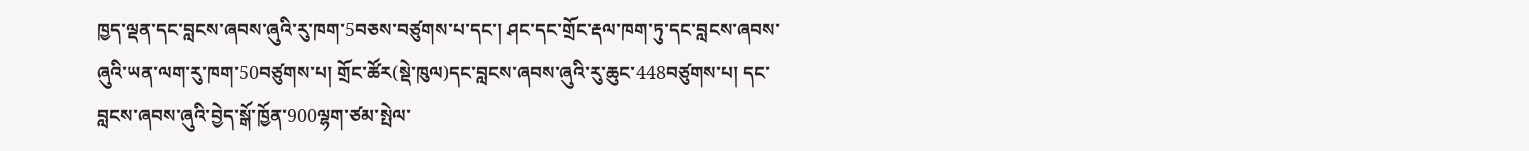ཁྱད་ལྡན་དང་བླངས་ཞབས་ཞུའི་རུ་ཁག་5བཅས་བཙུགས་པ་དང་། ཤང་དང་གྲོང་རྡལ་ཁག་ཏུ་དང་བླངས་ཞབས་ཞུའི་ཡན་ལག་རུ་ཁག་50བཙུགས་པ། གྲོང་ཚོར(སྡེ་ཁུལ)དང་བླངས་ཞབས་ཞུའི་རུ་ཆུང་448བཙུགས་པ། དང་བླངས་ཞབས་ཞུའི་བྱེད་སྒོ་ཁྱོན་900ལྷག་ཙམ་སྤེལ་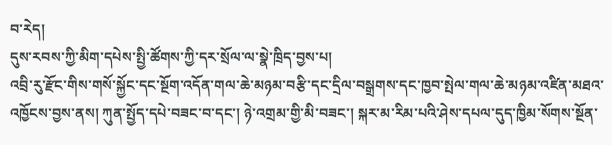བ་རེད།
དུས་རབས་ཀྱི་མིག་དཔེས་སྤྱི་ཚོགས་ཀྱི་དར་སྲོལ་ལ་སྣེ་ཁྲིད་བྱས་པ།
འབྲི་རུ་རྫོང་གིས་གསོ་སྐྱོང་དང་སྔོག་འདོན་གལ་ཆེ་མཉམ་བརྩི་དང་དྲིལ་བསྒྲགས་དང་ཁྱབ་སྤེལ་གལ་ཆེ་མཉམ་འཛིན་མཐའ་འཁྱོངས་བྱས་ནས། ཀུན་སྤྱོད་དཔེ་བཟང་བ་དང་། ཉེ་འགྲམ་གྱི་མི་བཟང་། སྐར་མ་རིམ་པའི་ཤེས་དཔལ་དུད་ཁྱིམ་སོགས་སྔོན་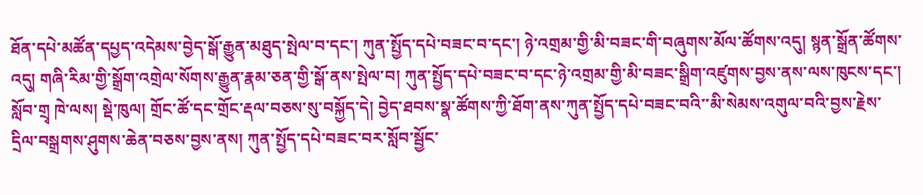ཐོན་དཔེ་མཚོན་དཔྱད་འདེམས་བྱེད་སྒོ་རྒྱུན་མཐུད་སྤེལ་བ་དང་། ཀུན་སྤྱོད་དཔེ་བཟང་བ་དང་། ཉེ་འགྲམ་གྱི་མི་བཟང་གི་བཞུགས་མོལ་ཚོགས་འདུ། སྙན་སྒྲོན་ཚོགས་འདུ། གཞི་རིམ་གྱི་སྒྲོག་འགྲེལ་སོགས་རྒྱུན་རྣམ་ཅན་གྱི་སྒོ་ནས་སྤེལ་བ། ཀུན་སྤྱོད་དཔེ་བཟང་བ་དང་ཉེ་འགྲམ་གྱི་མི་བཟང་སྒྲིག་འཛུགས་བྱས་ནས་ལས་ཁུངས་དང་། སློབ་གྲྭ ཁེ་ལས། སྡེ་ཁུལ། གྲོང་ཚོ་དང་གྲོང་རྡལ་བཅས་སུ་བསྐྱོད་དེ། བྱེད་ཐབས་སྣ་ཚོགས་ཀྱི་ཐོག་ནས་ཀུན་སྤྱོད་དཔེ་བཟང་བའི་་མི་སེམས་འགུལ་བའི་བྱས་རྗེས་དྲིལ་བསྒྲགས་ཤུགས་ཆེན་བཅས་བྱས་ནས། ཀུན་སྤྱོད་དཔེ་བཟང་བར་སློབ་སྦྱོང་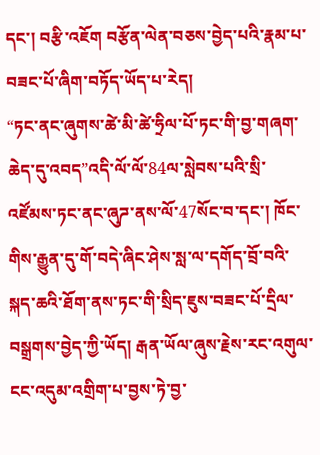དང་། བརྩི་འཇོག བརྩོན་ལེན་བཅས་བྱེད་པའི་རྣམ་པ་བཟང་པོ་ཞིག་བཏོད་ཡོད་པ་རེད།
“ཏང་ནང་ཞུགས་ཚེ་མི་ཚེ་ཧྲིལ་པོ་ཏང་གི་བྱ་གཞག་ཆེད་དུ་འབད”འདི་ལོ་ལོ་84ལ་སླེབས་པའི་སྲི་འཛོམས་ཏང་ནང་ཞུཌ་ནས་ལོ་47སོང་བ་དང་། ཁོང་གིས་རྒྱུན་དུ་གོ་བདེ་ཞིང་ཤེས་སླ་ལ་དགོད་བྲོ་བའི་སྐད་ཆའི་ཐོག་ནས་ཏང་གི་སྲིད་ཇུས་བཟང་པོ་དྲིལ་བསྒྲགས་བྱེད་ཀྱི་ཡོད། རྒན་ཡོལ་ཞུས་རྗེས་རང་འགུལ་ངང་འདུམ་འགྲིག་པ་བྱས་ཏེ་བྱ་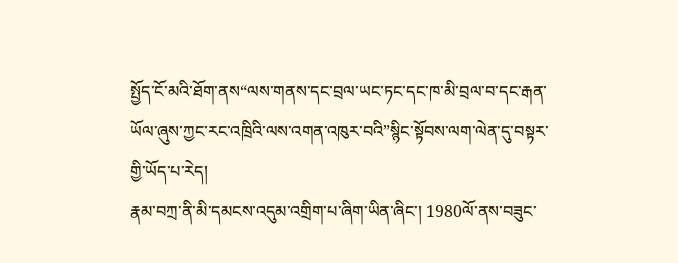སྤྱོད་ངོ་མའི་ཐོག་ནས“ལས་གནས་དང་བྲལ་ཡང་ཏང་དང་ཁ་མི་བྲལ་བ་དང་རྒན་ཡོལ་ཞུས་ཀྱང་རང་འཁྲིའི་ལས་འགན་འཁུར་བའི”སྙིང་སྟོབས་ལག་ལེན་དུ་བསྟར་གྱི་ཡོད་པ་རེད།
རྣམ་བཀྲ་ནི་མི་དམངས་འདུམ་འགྲིག་པ་ཞིག་ཡིན་ཞིང་། 1980ལོ་ནས་བཟུང་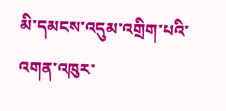མི་དམངས་འདུམ་འགྲིག་པའི་འགན་འཁུར་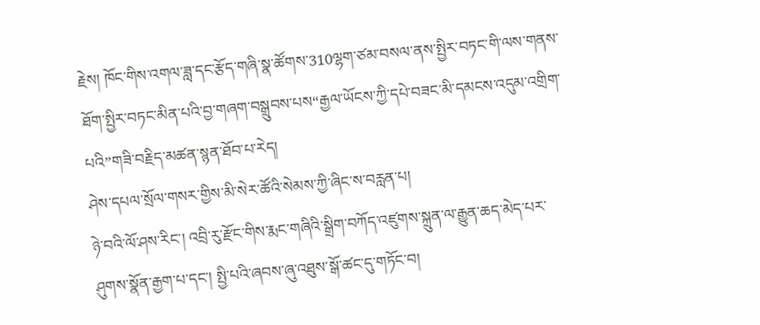རྗེས། ཁོང་གིས་འགལ་ཟླ་དང་རྩོད་གཞི་སྣ་ཚོགས་310ལྷག་ཙམ་བསལ་ནས་སྤྱིར་བཏང་གི་ལས་གནས་ཐོག་སྤྱིར་བཏང་མིན་པའི་བྱ་གཞག་བསྒྲུབས་པས“རྒྱལ་ཡོངས་ཀྱི་དཔེ་བཟང་མི་དམངས་འདུམ་འགྲིག་པའི”གཟི་བརྗིད་མཚན་སྙན་ཐོབ་པ་རེད།
ཤེས་དཔལ་སྲོལ་གསར་གྱིས་མི་སེར་ཚོའི་སེམས་ཀྱི་ཞིང་ས་བརླན་པ།
ཉེ་བའི་ལོ་ཤས་རིང་། འབྲི་རུ་རྫོང་གིས་རྨང་གཞིའི་སྒྲིག་བཀོད་འཛུགས་སྐྲུན་ལ་རྒྱུན་ཆད་མེད་པར་ཤུགས་སྣོན་རྒྱག་པ་དང་། སྤྱི་པའི་ཞབས་ཞུ་འཐུས་སྒོ་ཚང་དུ་གཏོང་བ།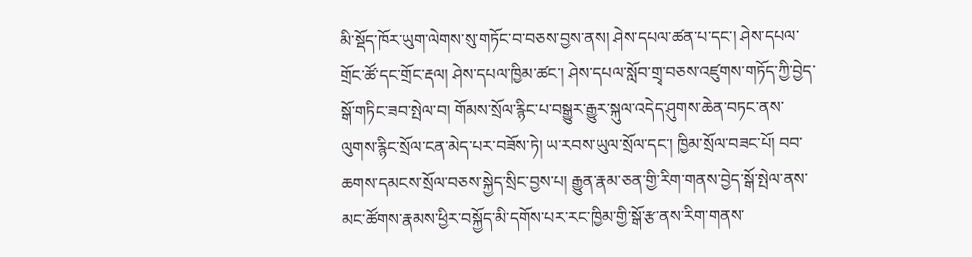མི་སྡོད་ཁོར་ཡུག་ལེགས་སུ་གཏོང་བ་བཅས་བྱས་ནས། ཤེས་དཔལ་ཚན་པ་དང་། ཤེས་དཔལ་གྲོང་ཚོ་དང་གྲོང་རྡལ། ཤེས་དཔལ་ཁྱིམ་ཚང་། ཤེས་དཔལ་སློབ་གྲྭ་བཅས་འཛུགས་གཏོད་ཀྱི་བྱེད་སྒོ་གཏིང་ཟབ་སྤེལ་བ། གོམས་སྲོལ་རྙིང་པ་བསྒྱུར་རྒྱུར་སྐུལ་འདེད་ཤུགས་ཆེན་བཏང་ནས་ལུགས་རྙིང་སྲོལ་ངན་མེད་པར་བཟོས་ཏེ། ཡ་རབས་ཡུལ་སྲོལ་དང་། ཁྱིམ་སྲོལ་བཟང་པོ། བབ་ཆགས་དམངས་སྲོལ་བཅས་སྐྱེད་སྲིང་བྱས་པ། རྒྱུན་རྣམ་ཅན་གྱི་རིག་གནས་བྱེད་སྒོ་སྤེལ་ནས་མང་ཚོགས་རྣམས་ཕྱིར་བསྐྱོད་མི་དགོས་པར་རང་ཁྱིམ་གྱི་སྒོ་རྩ་ནས་རིག་གནས་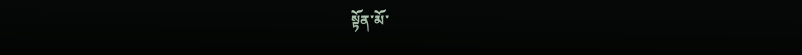སྟོན་མོ་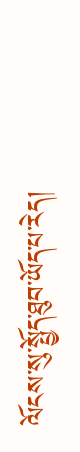ལོངས་སུ་སྤྱོད་ཐུབ་ཡོད་པ་རེད།